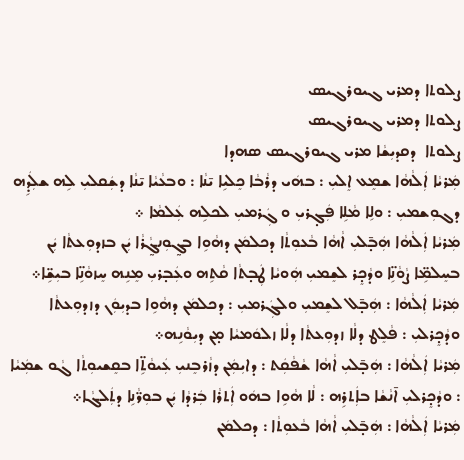ܨܠܘܬܐ ܕܡܪܝ ܓܝܘܪܓܝܣ
ܨܠܘܬܐ ܕܡܪܝ ܓܝܘܪܓܝܣ
ܨܠܘܬܐ  ܕܩܕܝܼܫܵܐ ܡܪܝ ܓܝܘܪܓܝܣ ܣܗܕܐ
ܡܲܪܝܵܐ ܐܲܠܵܗܵܐ ܫܡܸܥ ܐܸܠܝܼ : ܒܗܿܝ ܕܪܵܒܵܐ ܟܸܠܝܹܐ ܝ̄ܢܵܐ : ܘܒܥܵܝܵܐ ܝ̄ܢܵܐ ܕܫܲܩܠܝܼ ܠܹܗ ܫܠܲܕܹܗ ܕܓܘܼܫܡܝܼ : ܘܠܹܐ ܡܵܠܹܐ ܦܲܓ̣ܪܝܼ ܘ ܓܲܪܡܝܼ ܠܟܠܹܗ ܥܲܠܡܵܐ ܀
ܡܲܪܝܵܐ ܐܲܠܵܗܵܐ ܗܲܒ̣̄ܠܝܼ ܐܵܗܵܐ ܒܵܥܘܼܬܵܐ ܕܟܠܡܿܢ ܕܗܵܘܹܐ ܒܓ̰ܘܼܢܓ̰ܵܪܵܐ ܝܲܢ ܒܙܕܘܼܥܬܵܐ ܝܲܢ ܒܚܸܠܡܹ̈ܐ ܨܵܘܵܢܹ̈ܐ ܘܕܵܟ̣ܸܪ ܠܫܸܡܝܼ ܗܲܘܝܵܐ ܛܲܒ̣ܬܵܐ ܩܵܬܹܗ ܘܥܲܒ̣ܪܝܼ ܡܸܢܹܗ ܚܸܙܘܵܢܹ̈ܐ ܒܝܼܫܹ̈ܐ܀
ܡܲܪܝܵܐ ܐܲܠܵܗܵܐ : ܗܲܒ̣̄ܠ ܠܫܸܡܝܼ ܘܠܓܲܪܡܝܼ : ܕܟܠܡܿܢ ܕܗܵܘܹܐ ܒܕܝܼܘܲܢ ܕܙܕܘܼܥܬܵܐ ܘܕܵܟ̣ܸܪܠܝܼ : ܦܵܠܸܛ ܕܠܵܐ ܙܕܘܼܥܬܵܐ ܕܠܵܐ ܙܠܘܿܡܝܵܐ ܡ̣ܢ ܕܝܼܘܵܢܹܗ܀
ܡܲܪܝܵܐ ܐܲܠܵܗܵܐ : ܗܲܒ̣̄ܠܝܼ ܐܵܗܵܐ ܫܵܦܵܩܲܬ : ܕܐܝܼܡܲܢ ܕܙܵܪܒܸܢܝܼ ܥܲܝܘܵܬܹ̈ܐ ܒܩܸܫܝܘܼܬܵܐ ܓܵܘ ܫܡܲܝܵܐ : ܘܕܵܟ̣ܸܪܠܝܼ ܐ̄ܢܵܫܵܐ ܒܐܲܬܪܹܗ : ܠܵܐ ܗܵܘܹܐ ܒܗܿܘ ܐܲܬܪܵܐ ܒܲܪܕܵܐ ܝܲܢ ܒܘܼܖ̈ܵܢܹܐ ܕܬܲܠܓܵܐ܀
ܡܲܪܝܵܐ ܐܲܠܵܗܵܐ : ܗܲܒ̣̄ܠܝܼ ܐܵܗܵܐ ܒܵܥܘܼܬܵܐ : ܕܟܠܡܿܢ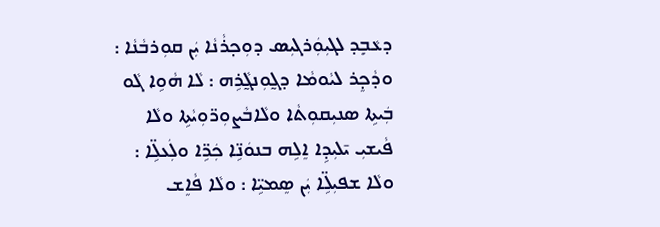ܕܥܵܒܼܸܕ ܠܓܝܼܘܲܪܓܝܼܣ ܕܘܼܟ̣ܪܵܢܵܐ ܝܲܢ ܩܘܼܪܒܵܢܵܐ : ܘܕܵܟ̣ܸܪ ܠܝܵܘܡܵܐ ܕܓ̰ܘܼܢܓ̰ܵܪܹܗ : ܠܵܐ ܗܵܘܹܐ ܓܵܘ ܒܲܝܬܹܐ ܣܢܝܼܩܘܼܬܵܐ ܘܠܵܐܒܵܨܘܼܖ̈ܘܼܝܵܬܹܐ ܘܠܵܐ ܦܵܝܫܝܼ ܝ̄ܠܝܼܕܹܐ ܐܸܠܹܗ ܒܢܘܿܢܹ̈ܐ ܟܲܖܹ̈ܐ ܘܠܲܥܠܹ̈ܐ : ܘܠܵܐ ܫܦܝܼܠܹ̈ܐ ܝܲܢ ܣܸܡܝܹ̈ܐ : ܘܠܵܐ ܦܵܐܸܫ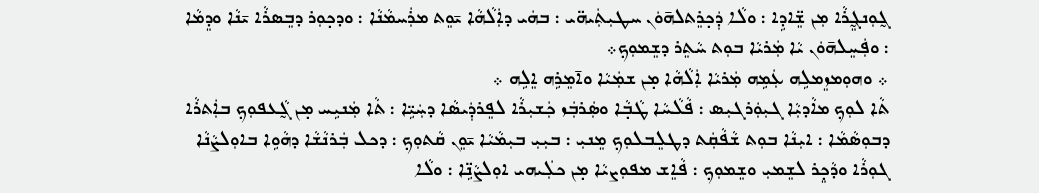ܓ̰ܘܼܢܓ̰ܸܪܵܐ ܡܼܢ ܫܸ̈ܐܕܹܐ : ܘܠܵܐ ܕܲܟ̣ܪܸܬܠܗ̄ܘܿܢ ܚܛܝܼܬܲܝܗ̈ܝ : ܒܗܿܝ ܕܐܲܠܵܗܵܐ ܝ̄ܘܸܬ ܡܪܲܚܡܵܢܵܐ : ܘܕܟ̣ܘܼܪ ܕܒܸܣܪܵܐ ܝ̄ܢܵܐ ܘܕܸܡܵܐ : ܘܦܲܚܸܠܗ̄ܘܿܢ ܝܵܐ ܡܲܪܝܵܐ ܒܘܼܬ ܚܵܬܸܪ ܕܫܸܡܘܼܟ̣܀
܀ ܘܗܘܼܡܙܸܡܠܹܗ ܥܲܡܹܗ ܡܲܪܝܵܐ ܐܲܠܵܗܵܐ ܡ̣ܢ ܫܡܲܝܵܐ ܘܐ̄ܡܸܪܹܗ ܐܸܠܹܗ ܀
ܬܵܐ ܠܘܼܟ̣ ܡܐܵܕܝܼܵܐ ܓܝܼܘܲܪܓܝܼܣ : ܦܵܠܵܚܵܐ ܛܵܒ̣ܵܐ ܘܣܲܪܒܲܙ ܟܲܫܝܼܪܵܐ ܠܦܸܪܕܲܝܣܵܐ ܕܚܲܝܹ̈ܐ : ܬܵܐ ܡܲܢܝܹܚ ܡ̣ܢ ܓ̰ܵܥܦܘܼܟ̣ ܒܐܲܬܪܵܐ ܕܒܘܼܣܵܡܵܐ : ܐܝܼܢܵܐ ܒܘܼܬ ܫܵܦܵܩܲܬ ܕܛܠܸܒܠܘܼܟ̣ ܡܸܢܝܼ : ܒܝܼܝܼ ܒܝܼܡܵܝܵܐ ܝ̄ܘܸܢ ܩܵܬܘܼܟ̣ : ܕܟܠ ܒܲܪܢܵܫܵܐ ܕܗܵܘܹܐ ܒܐܘܼܠܨܵܢܵܐ ܓܘܼܪܵܐ ܘܕܵܟ̣ܸܪ ܠܫܸܡܝܼ ܘܫܸܡܘܼܟ̣ : ܦܵܐܸܫ ܡܦܘܼܨܝܵܐ ܡ̣ܢ ܟܠܲܝܗܝ ܐܘܼܠܨܵܢܹ̈ܐ : ܘܠܵܐ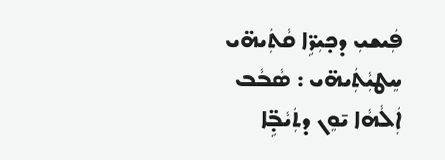ܦܲܝܫܝܼ ܕܟ̣ܝܼܖܹ̈ܐ ܩܵܬܲܝܗ̈ܝ ܚܸܛܝܼܵܬܲܝܗ̈ܝ : ܣܵܒܵܒ ܐܲܠܵܗܵܐ ܝ̄ܘܸܢ ܕܬܲܝܵܒ̣ܹ̈ܐ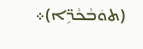(ܬܘܿܒܵܟܵܖܹ̈ܐ)܀